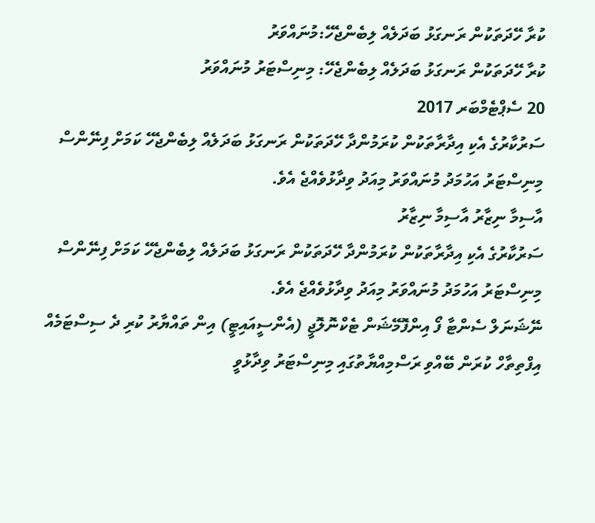ކުރާ ހޭދަތަކުން ރަނގަޅު ބަދަލެއް ލިބެންޖެހޭ:މުނައްވަރު
ކުރާ ހޭދަތަކުން ރަނގަޅު ބަދަލެއް ލިބެންޖެހޭ: މިނިސްޓަރު މުނައްވަރު
20 ސެޕްޓެމްބަރ 2017
ސަރުކާރުގެ އެކި އިދާރާތަކުން ކުރަމުންދާ ހޭދަތަކުން ރަނގަޅު ބަދަލެއް ލިބެންޖެހޭ ކަމަށް ފިނޭންސް މިނިސްޓަރު އަހުމަދު މުނައްވަރު މިއަދު ވިދާޅުވެއްޖެ އެވެ.
އާސިމާ ނިޒާރު އާސިމާ ނިޒާރު
ސަރުކާރުގެ އެކި އިދާރާތަކުން ކުރަމުންދާ ހޭދަތަކުން ރަނގަޅު ބަދަލެއް ލިބެންޖެހޭ ކަމަށް ފިނޭންސް މިނިސްޓަރު އަހުމަދު މުނައްވަރު މިއަދު ވިދާޅުވެއްޖެ އެވެ.
ނޭޝަނަލް ސެންޓާ ފޯ އިންފޮމޭޝަން ޓެކްނޮލޮޖީ (އެންސީއައިޓީ) އިން ތައްޔާރު ކުރި ދެ ސިސްޓަމެއް އިފްތިތާހް ކުރަން ބޭއްވި ރަސްމިއްޔާތުގައި މިނިސްޓަރު ވިދާޅުވީ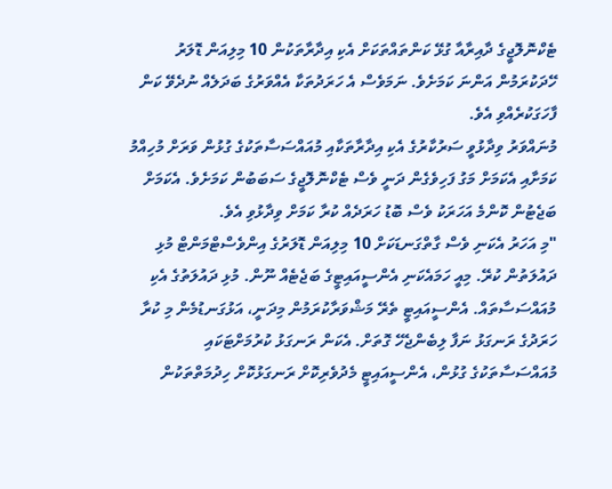ޓެކްނޮލޮޖީގެ ދާއިރާއާ ގުޅޭ ކަންތައްތަކަށް އެކި އިދާރާތަކުން 10 މިލިއަން ޑޮލަރު ހޭދަކުރަމުން އަންނަ ކަމަށެވެ. ނަމަވެސް އެ ހަރަދުތަކާ އެއްވަރުގެ ބަދަލެއް ނުދެވޭ ކަން ފާހަގަކުރެއްވި އެވެ.
މުނައްވަރު ވިދާޅުވީ ސަރުކާރުގެ އެކި އިދާރާތަކާއި މުއައްސަސާތަކުގެ ގުޅުން ވަރަށް މުހިއްމު ކަމަށާއި އެކަމަށް މަގު ފަހިވެގެން ދަނީ ވެސް ޓެކްނޮލޮޖީގެ ސަބަބުން ކަމަށެވެ. އެކަމަށް ބަޖެޓުން ކޮންމެ އަހަރަކު ވެސް ބޮޑު ހަރަދެއް ކުރާ ކަމަށް ވިދާޅުވި އެވެ.
"މި އަހަރު އެކަނި ވެސް ގާތްގަނޑަކަށް 10 މިލިއަން ޑޮލަރުގެ އިންވެސްޓްމަންޓް މުޅި ދައުލަތުން ކުރޭ. މިއީ ހަމައެކަނި އެންސީއައިޓީގެ ބަޖެޓެއް ނޫން. މުޅި ދައުލަތުގެ އެކި މުއައްސަސާތައް. އެންސީއައިޓީ ތެރޭ މަޝްވަރާކުރަމުން މިދަނީ، އަޅުގަނޑުމެން މި ކުރާ ހަރަދުގެ ރަނގަޅު ނަފާ ލިބެންޖެހޭ ގޮތަށް. އެކަން ރަނގަޅު ކުރުމަށްޓަކައި މުއައްސަސާތަކުގެ ގުޅުން، އެންސީއައިޓީ މެދުވެރިކޮށް ރަނގަޅުކޮށް ހިދުމަތްތަކުން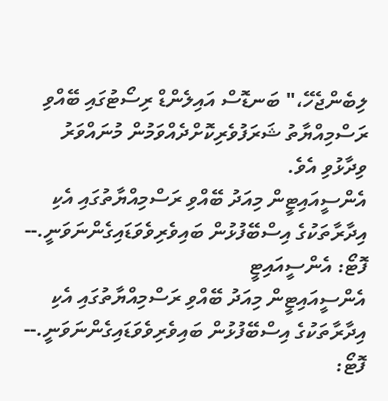ލިބެންޖެހޭ،" ބަނޑޮސް އައިލެންޑް ރިސޯޓުގައި ބޭއްވި ރަސްމިއްޔާތު ޝަރަފުވެރިކޮށްދެއްވަމުން މުނައްވަރު ވިދާޅުވި އެވެ.
އެންސީއައިޓީން މިއަދު ބޭއްވި ރަސްމިއްޔާތުގައި އެކި އިދާރާތަކުގެ އިސްބޭފުޅުން ބައިވެރިވެވަޑައިގެންނަވަނީ.-- ފޮޓޯ: އެންސީއައިޓީ
އެންސީއައިޓީން މިއަދު ބޭއްވި ރަސްމިއްޔާތުގައި އެކި އިދާރާތަކުގެ އިސްބޭފުޅުން ބައިވެރިވެވަޑައިގެންނަވަނީ.-- ފޮޓޯ: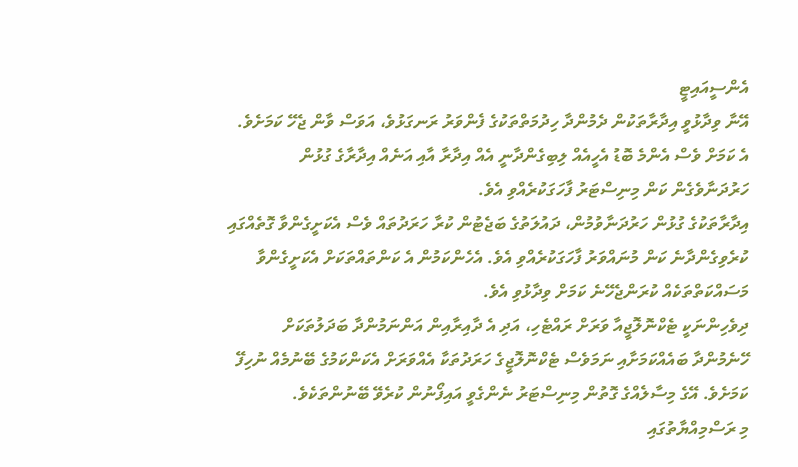އެންސީއައިޓީ
އޭނާ ވިދާޅުވީ އިދާރާތަކުން ދެމުންދާ ހިދުމަތްތަކުގެ ފެންވަރު ރަނގަޅުވެ، އަވަސް ވާން ޖެހޭ ކަމަށެވެ. އެ ކަމަށް ވެސް އެންމެ ބޮޑު އެހީއެއް ލިބިގެންދާނީ އެއް އިދާރާ އާއި އަނެއް އިދާރާގެ ގުޅުން ހަރުދަނާވެގެން ކަން މިނިސްޓަރު ފާހަގަކުރެއްވި އެވެ.
އިދާރާތަކުގެ ގުޅުން ހަރުދަނާވުމުން، ދައުލަތުގެ ބަޖެޓުން ކުރާ ހަރަދުތައް ވެސް އެކަށީގެންވާ ގޮތެއްގައި ކުރެވިގެންދާނެ ކަން މުނައްވަރު ފާހަގަކުރެއްވި އެވެ. އެހެންކަމުން އެ ކަންތައްތަކަށް އެކަށީގެންވާ މަސައްކަތްތަކެއް ކުރަންޖެހޭނެ ކަމަށް ވިދާޅުވި އެވެ.
ދިވެހިންނަކީ ޓެކްނޮލޮޖީއާ ވަރަށް ރައްޓެހި، އަދި އެ ދާއިރާއިން އަންނަމުންދާ ބަދަލުތަކަށް ހޭނެމުންދާ ބައެއްކަމަށާއި ނަމަވެސް ޓެކްނޮލޮޖީގެ ހަރަދުތަކާ އެއްވަރަށް އެކަންކަމުގެ ބޭނުމެއް ނުހިފޭ ކަމަށެވެ. އޭގެ މިސާލެއްގެ ގޮތުން މިނިސްޓަރު ނެންގެވީ އައިފޯނުން ކުރެވޭ ބޭނުންތަކެވެ.
މި ރަސްމިއްޔާތުގައި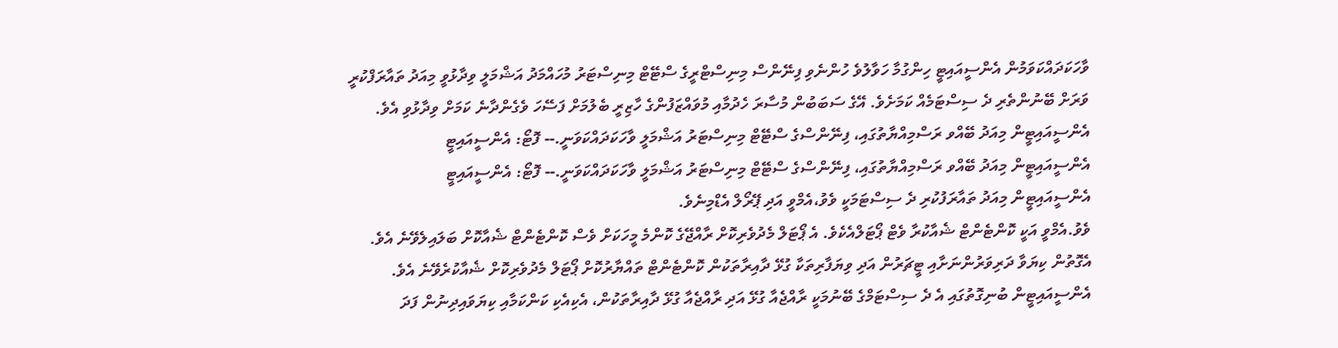ވާހަކަދައްކަވަމުން އެންސީއައިޓީ ހިންގުމާ ހަވާލުވެ ހުންނެވި ފިނޭންސް މިނިސްޓްރީގެ ސްޓޭޓް މިނިސްޓަރު މުހައްމަދު އަޝްމަލީ ވިދާޅުވީ މިއަދު ތައާރަފްކުރީ ވަރަށް ބޭނުންތެރި ދެ ސިސްޓަމެއް ކަމަށެވެ. އޭގެ ސަބަބުން މުސާރަ ހެދުމާއި މުވައްޒަފުންގެ ހާޒިރީ ބެލުމަށް ފަސޭހަ ވެގެންދާނެ ކަމަށް ވިދާޅުވި އެވެ.
އެންސީއައިޓީން މިއަދު ބޭއްވ ރަސްމިއްޔާތުގައި، ފިނޭންސްގެ ސްޓޭޓް މިނިސްޓަރު އަޝްމަލީ ވާހަކަދައްކަވަނީ.-- ފޮޓޯ: އެންސީއައިޓީ
އެންސީއައިޓީން މިއަދު ބޭއްވ ރަސްމިއްޔާތުގައި، ފިނޭންސްގެ ސްޓޭޓް މިނިސްޓަރު އަޝްމަލީ ވާހަކަދައްކަވަނީ.-- ފޮޓޯ: އެންސީއައިޓީ
އެންސީއައިޓީން މިއަދު ތައާރަފުކުރި ދެ ސިސްޓަމަކީ ވެވު،އެމްވީ އަދި ޕޭރޯލް އެޑްމިނެވެ.
ވެވު.އެމްވީ އަކީ ކޮންޓެންޓް ޝެއާކުރާ ވެޓް ޕޯޓަލްއެކެވެ. އެ ޕޯޓަލް މެދުވެރިކޮށް ރާއްޖޭގެ ކޮންމެ މީހަކަށް ވެސް ކޮންޓެންޓް ޝެއާކޮށް ބަލައިލެވޭނެ އެވެ. އެގޮތުން ކިޔަވާ ދަރިވަރުންނަށާއި ޓީޗަރުން އަދި ވިޔަފާރިތަކާ ގުޅޭ ދާއިރާތަކުން ކޮންޓެންޓް ތައްޔާރުކޮށް ޕޯޓަލް މެދުވެރިކޮށް ޝެއާކުރެވޭނެ އެވެ.
އެންސީއައިޓީން ބުނިގޮތުގައި އެ ދެ ސިސްޓަމްގެ ބޭނުމަކީ ރާއްޖެއާ ގުޅޭ އަދި ރާއްޖެއާ ގުޅޭ ދާއިރާތަކުން، އެކިއެކި ކަންކަމާއި ކިޔަވައިދިނުން ފަދަ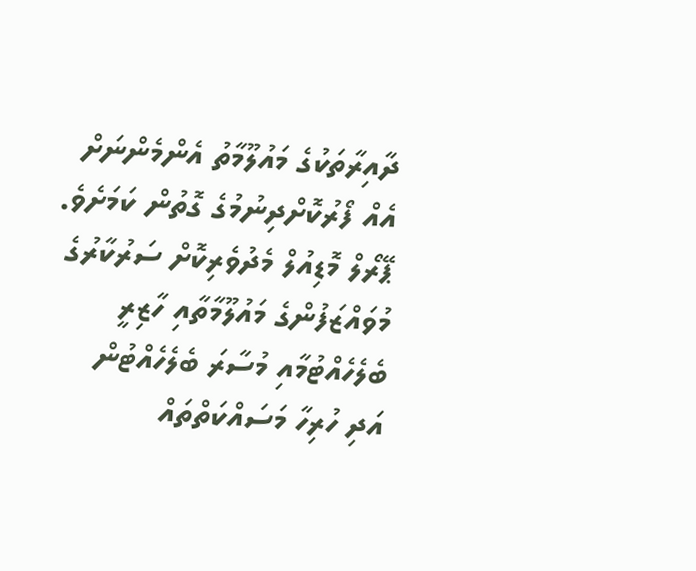ދާއިރާތަކުގެ މައުލޫމާތު އެންމެންނަށް އެއް ފޯރުކޮށްދިނުމުގެ ގޮތުން ކަމަށެވެ.
ޕޭރޯލް މޮޑިއުލް މެދުވެރިކޮށް ސަރުކާރުގެ މުވައްޒަފުންގެ މައުލޫމާތާއި ހާޒިރީ ބެލެހެއްޓުމާއި މުސާރަ ބެލެހެއްޓުން އަދި ހުރިހާ މަސައްކަތްތައް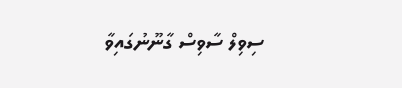ސިވިލް ސާވިސް ގާނޫނުގައިވާ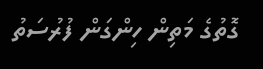ގޮތުގެ މަތިން ހިންގަން ފުރުސަތު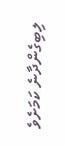ލިބިގެންދާނެ ކަމަށެވެ